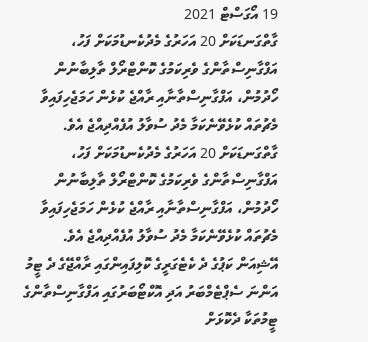19 އޯގަސްޓް 2021
ގާތްގަނޑަކަށް 20 އަހަރުގެ މެދުކެނޑުމަކަށް ފަހު، އަފްގާނިސްތާންގެ ވެރިކަމުގެ ކޮންޓްރޯލް ތާލިބާނުން ހޯދުމުން، އަފްގާނިސްތާނާއި ރާއްޖެ ކުޅެން ހަމަޖެހިފައިވާ މެޗުތައް ކުޅެވޭނެކަމާ މެދު ސުވާލު އުފެއްދިއްޖެ އެވެ.
ގާތްގަނޑަކަށް 20 އަހަރުގެ މެދުކެނޑުމަކަށް ފަހު، އަފްގާނިސްތާންގެ ވެރިކަމުގެ ކޮންޓްރޯލް ތާލިބާނުން ހޯދުމުން، އަފްގާނިސްތާނާއި ރާއްޖެ ކުޅެން ހަމަޖެހިފައިވާ މެޗުތައް ކުޅެވޭނެކަމާ މެދު ސުވާލު އުފެއްދިއްޖެ އެވެ.
އޭޝިއަން ކަޕުގެ ދެ ކެޓެގަރީގެ ކޮލިފައިންގައި ރާއްޖޭގެ ދެ ޓީމު އަންނަ ސެޕްޓެމްބަރު އަދި އޮކްޓޯބަރުގައި އަފްގާނިސްތާންގެ ޓީމުތަކާ ދެކޮޅަށް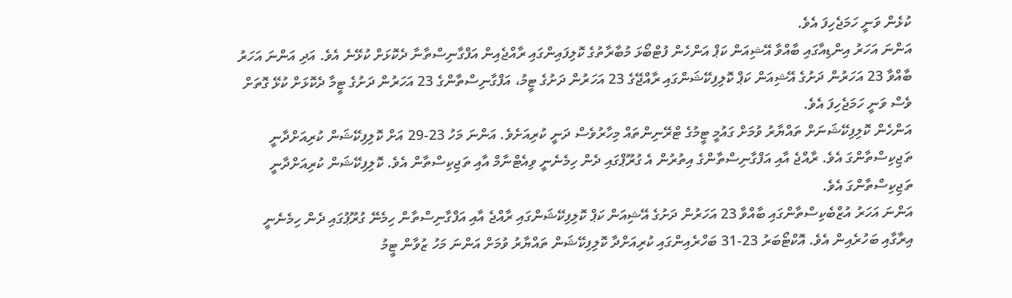ކުޅެން ވަނީ ހަމަޖެހިފަ އެވެ.
އަންނަ އަހަރު އިންޑިއާގައި ބާއްވާ އޭޝިއަން ކަޕް އަންހެން ފުޓްބޯޅަ މުބާރާތުގެ ކޮލިފައިންގައި ރާއްޖެއިން އަފްގާނިސްތާނާ ދެކޮޅަށް ކުޅޭނެ އެވެ. އަދި އަންނަ އަހަރު ބާއްވާ 23 އަހަރުން ދަށުގެ އޭޝިއަން ކަޕް ކޮލިފިކޭޝަންގައި ރާއްޖޭގެ 23 އަހަރުން ދަށުގެ ޓީމު، އަފްގާނިސްތާންގެ 23 އަހަރުން ދަށުގެ ޓީމާ ދެކޮޅަށް ކުޅޭ ގޮތަށް ވެސް ވަނީ ހަމަޖެހިފަ އެވެ.
އަންހެން ކޮލިފިކޭޝަނަށް ތައްޔާރު ވުމަށް ގައުމީ ޓީމުގެ ޓްރޭނިންތައް މިހާރުވެސް ދަނީ ކުރިއަށެވެ. އަންނަ މަހު 23-29 އަށް ކޮލިފިކޭޝަން ކުރިއަށްދާނީ ތަޖިކިސްތާންގަ އެވެ. ރާއްޖެ އާއި އަފްގާނިސްތާންގެ އިތުރުން އެ ގުރޫޕްގައި ދެން ހިމެނެނީ ވިއެޓްނާމް އާއި ތަޖިކިސްތާން އެވެ. ކޮލިފިކޭޝަން ކުރިއަށްދާނީ ތަޖިކިސްތާންގަ އެވެ.
އަންނަ އަހަރު އުޒްބެކިސްތާންގައި ބާއްވާ 23 އަހަރުން ދަށުގެ އޭޝިއަން ކަޕް ކޮލިފިކޭޝަންގައި ރާއްޖެ އާއި އަފްގާނިސްތާން ހިމެނޭ ގުރޫޕުގައި ދެން ހިމެނެނީ އިރާގާއި ބަހުރެއިން އެވެ. އޮކްޓޯބަރު 23-31 ބަހްރެއިންގައި ކުރިއަށްދާ ކޮލިފިކޭޝަން ތައްޔާރު ވުމަށް އަންނަ މަހު ޒުވާން ޓީމު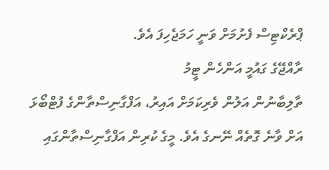ޕްރެކްޓިސް ފެށުމަށް ވަނީ ހަމަޖެހިފަ އެވެ.
ރާއްޖޭގެ ގައުމީ އަންހެން ޓީމު
ތާލިބާނުން އަލުން ވެރިކަމަށް އައިރު، އަފްގާނިސްތާންގެ ފުޓްބޯޅަ އަށް ވާނެ ގޮތެއް ނޭނގެ އެވެ. މީގެ ކުރިން އަފްގާނިސްތާންގައި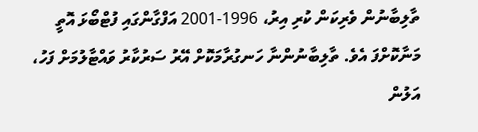ތާލިބާނުން ވެރިކަން ކުރި އިރު، 1996-2001 އަފްގާންގައި ފުޓްބޯޅަ އޮތީ މަނާކޮށްފަ އެވެ. ތާލިބާނުންނާ ހަނގުރާމަކޮށް އޭރު ސަރުކާރު ވައްޓާލުމަށް ފަހު، އަލުން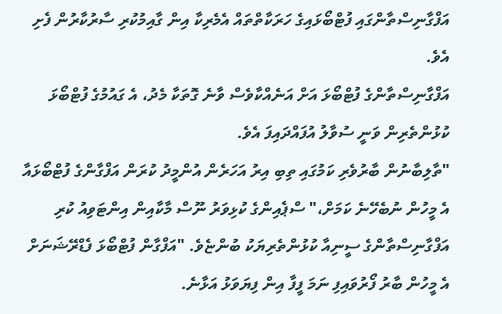އަފްގާނިސްތާންގައި ފުޓްބޯޅައިގެ ހަރަކާތްތައް އެމެރިކާ އިން ގާއިމުކުރި ސާރުކާރުން ފެށި އެވެ.
އަފްގާނިސްތާންގެ ފުޓްބޯޅަ އަށް އަނެއްކާވެސް ވާނެ ގޮތަކާ މެދު، އެ ގައުމުގެ ފުޓްބޯޅަ ކުޅުންތެރިން ވަނީ ސުވާލު އުފައްދައިފަ އެވެ.
"ތާލިބާނުން ބާރުވެރި ކަމުގައި ތިބި އިރު އަހަރެން އުންމީދު ކުރަން އަފްގާންގެ ފުޓްބޯޅައާ އެ މީހުން ނުބެހޭނެ ކަމަށް،" ސްޕެއިންގެ ކުޅިވަރު ނޫސް މާކާއިން އިންޓަވިއު ކުރި އަފްގާނިސްތާންގެ ސީނިއާ ކުޅުންތެރިޔަކު ބުންޏެވެ. "އަފްގާން ފުޓްބޯޅަ ފެޑްރޭޝަނަށް އެ މީހުން ބާރު ފޯރުވައިފި ނަމަ ފީފާ އިން ފިޔަވަޅު އަޅާނެ.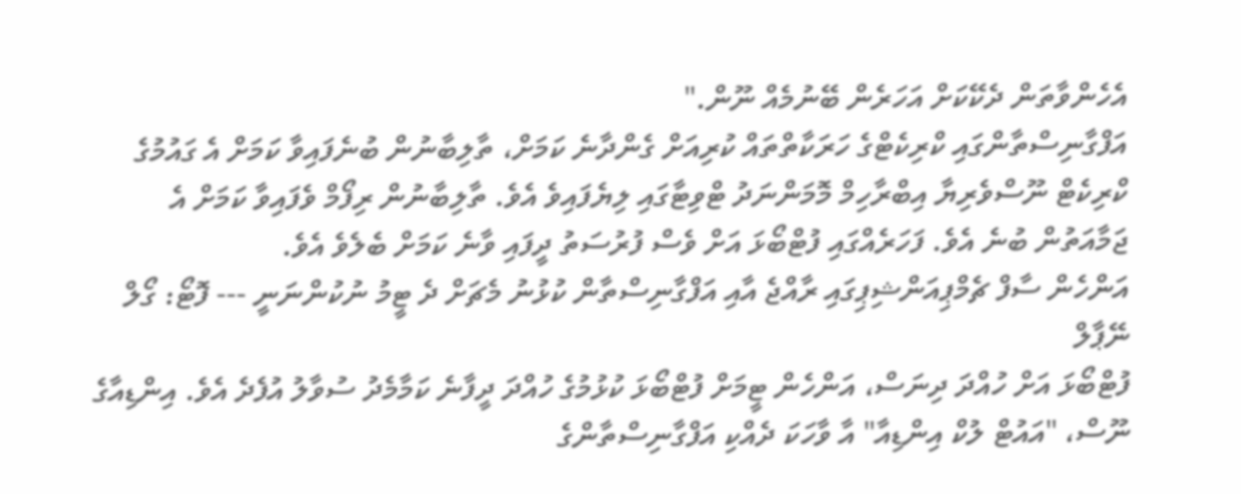އެހެންވާތަން ދެކޭކަށް އަހަރެން ބޭނުމެއް ނޫން."
އަފްގާނިސްތާންގައި ކްރިކެޓްގެ ހަރަކާތްތައް ކުރިއަށް ގެންދާނެ ކަމަށް، ތާލިބާނުން ބުނެފައިވާ ކަމަށް އެ ގައުމުގެ ކްރިކެޓް ނޫސްވެރިޔާ އިބްރާހިމް މޮމަންނަދު ޓްވިޓާގައި ލިޔެފައިވެ އެވެ. ތާލިބާނުން ރިފޯމް ވެފައިވާ ކަމަށް އެ ޖަމާއަތުން ބުނެ އެވެ. ފަހަރެއްގައި ފުޓްބޯޅަ އަށް ވެސް ފުރުސަތު ދީފައި ވާނެ ކަމަށް ބެލެވެ އެވެ.
އަންހެން ސާފް ޗެމްޕިއަންޝިޕިގައި ރާއްޖެ އާއި އަފްގާނިސްތާން ކުޅުނު މެޗަށް ދެ ޓީމު ނުކުންނަނީ --- ފޮޓޯ: ގޯލް ނޭޕާލް
ފުޓްބޯޅަ އަށް ހުއްދަ ދިނަސް، އަންހެން ޓީމަށް ފުޓްބޯޅަ ކުޅުމުގެ ހުއްދަ ދީފާނެ ކަމާމެދު ސުވާލު އުފެދެ އެވެ. އިންޑިއާގެ ނޫސް، "އައުޓް ލުކް އިންޑިއާ" އާ ވާހަކަ ދެއްކި އަފްގާނިސްތާންގެ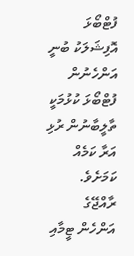ފުޓްބޯޅަ އޮފިޝަލަކު ބުނީ އަންހެނުން ފުޓްބޯޅަ ކުޅުމަކީ ތާލީބާނުން ރުޅި އަރާ ކަމެއް ކަމަށެވެ.
ރާއްޖޭގެ އަންހެން ޓީމާއި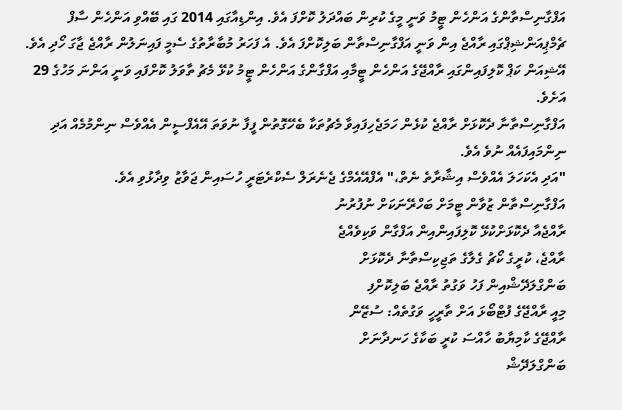އަފްގާނިސްތާންގެ އަންހެން ޓީމު ވަނީ މީގެ ކުރިން ބައްދަލު ކޮށްފަ އެވެ. އިންޑިއާގައި 2014 ގައި ބޭއްވި އަންހެން ސާފް ޗެމްޕިއަންޝިޕްގައި ރާއްޖެ އިން ވަނީ އަފްގާނިސްތާން ބަލިކޮށްފަ އެވެ. އެ ފަހަރު މުބާރާތުގެ ސެމީ ފައިނަލުން ރާއްޖެ ޖާގަ ހޯދި އެވެ. އޭޝިއަން ކަޕް ކޮލިފައިންގައި ރާއްޖޭގެ އަންހެން ޓީމާއި އަފްގާންގެ އަންހެން ޓީމު ކުޅޭ މެޗު ތާވަލު ކޮށްފައި ވަނީ އަންނަ މަހުގެ 29 އަށެވެ.
އަފްގާނިސްތާނާ ދެކޮޅަށް ރާއްޖެ ކުޅެން ހަމަޖެހިފައިވާ މެޗުތަކާ ބެހޭގޮތުން ފީފާ ނުވަތަ އޭއެފްސީން އެއްވެސް ނިންމުމެއް އަދި ނިންމައިފައެއް ނުވެ އެވެ.
"އަދި އެކަހަލަ އެއްވެސް އިޝާރާތެ ނެތް،" އެފްއޭއެމްގެ ޖެނެރަލް ސެކްރެޓަރީ ހުސައިން ޖަވާޒު ވިދާޅުވި އެވެ.
އަފްގާނިސްތާން ޒުވާން ޓީމަށް ބަހްރޭނަކަށް ނުފުރުނު
ރާއްޖެއާ ދެކޮޅަށްކުޅޭ ކޮލިފައިންއިން އަފްގާން ވަކިވެއްޖެ
ރާއްޖެ، ކުރީގެ ކޯޗު ގެލާގެ ތަޖިކިސްތާނާ ދެކޮޅަށް
ބަންގްލަދޭޝްއިން ފަހު ވަގުތު ރާއްޖެ ބަލިކޮށްފި
މިއީ ރާއްޖޭގެ ފުޓްބޯޅަ އަށް ތާރީހީ ވަގުތެއް: ސުޒޭން
ރާއްޖޭގެ ކާމިޔާބު ހާއްސަ ކުރީ ބަކާގެ ހަނދާނަށް
ބަންގްލަދޭޝް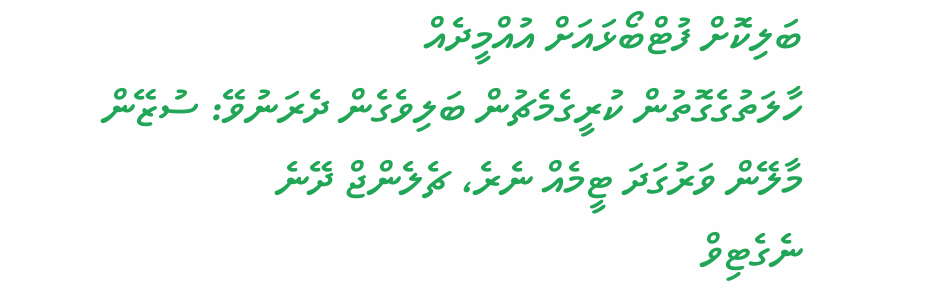ބަލިކޮށް ފުޓްބޯޅައަށް އުއްމީދެއް
ހާލަތުގެގޮތުން ކުރީގެމެޗުން ބަލިވެގެން ދެރަނުވޭ: ސުޒޭން
މާލޭން ވަރުގަދަ ޓީމެއް ނެރެ، ޗެލެންޖް ދޭނެ
ނެގެޓިވް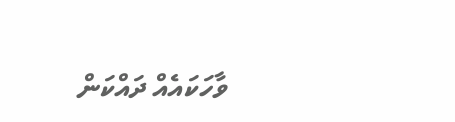ވާހަކައެއް ދައްކަން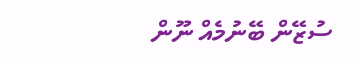ސުޒޭން ބޭނުމެއް ނޫން